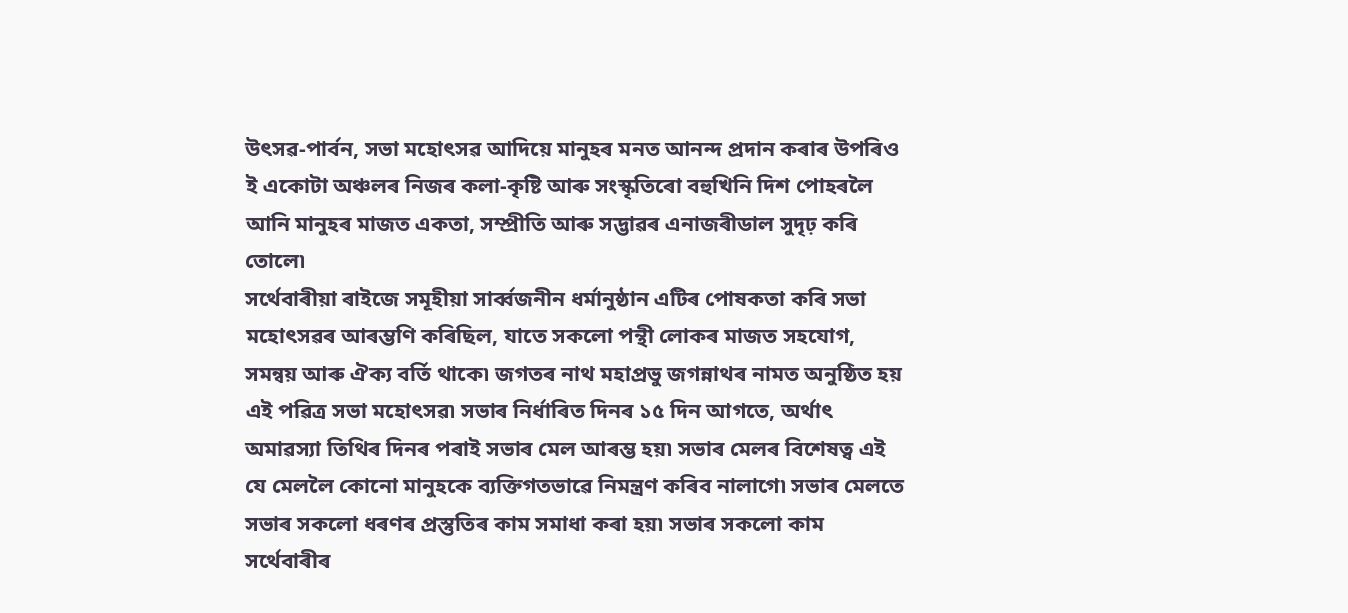উৎসৱ-পাৰ্বন, সভা মহোৎসৱ আদিয়ে মানুহৰ মনত আনন্দ প্ৰদান কৰাৰ উপৰিও ই একোটা অঞ্চলৰ নিজৰ কলা-কৃষ্টি আৰু সংস্কৃতিৰো বহুখিনি দিশ পোহৰলৈ আনি মানুহৰ মাজত একতা, সম্প্ৰীতি আৰু সদ্ভাৱৰ এনাজৰীডাল সুদৃঢ় কৰি তোলে৷
সৰ্থেবাৰীয়া ৰাইজে সমূহীয়া সাৰ্ব্বজনীন ধৰ্মানুষ্ঠান এটিৰ পোষকতা কৰি সভা মহোৎসৱৰ আৰম্ভণি কৰিছিল, যাতে সকলো পন্থী লোকৰ মাজত সহযোগ, সমন্বয় আৰু ঐক্য বৰ্তি থাকে৷ জগতৰ নাথ মহাপ্ৰভু জগন্নাথৰ নামত অনুষ্ঠিত হয় এই পৱিত্ৰ সভা মহোৎসৱ৷ সভাৰ নিৰ্ধাৰিত দিনৰ ১৫ দিন আগতে, অৰ্থাৎ অমাৱস্যা তিথিৰ দিনৰ পৰাই সভাৰ মেল আৰম্ভ হয়৷ সভাৰ মেলৰ বিশেষত্ব এই যে মেললৈ কোনো মানুহকে ব্যক্তিগতভাৱে নিমন্ত্ৰণ কৰিব নালাগে৷ সভাৰ মেলতে সভাৰ সকলো ধৰণৰ প্ৰস্তুতিৰ কাম সমাধা কৰা হয়৷ সভাৰ সকলো কাম সৰ্থেবাৰীৰ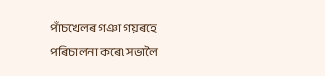পাঁচখেলৰ গঞা গয়ৰহে পৰিচালনা কৰে৷ সভালৈ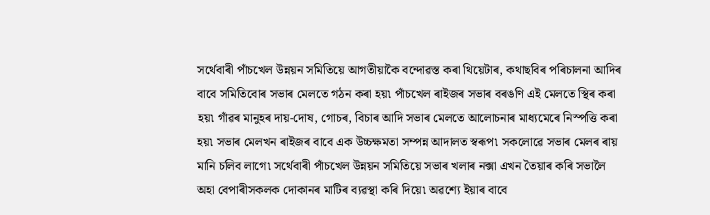সৰ্থেবাৰী পাঁচখেল উন্নয়ন সমিতিয়ে আগতীয়াকৈ বন্দোৱস্ত কৰা থিয়েটাৰ, কথাছবিৰ পৰিচালনা আদিৰ বাবে সমিতিবোৰ সভাৰ মেলতে গঠন কৰা হয়৷ পাঁচখেল ৰাইজৰ সভাৰ বৰঙণি এই মেলতে স্থিৰ কৰা হয়৷ গাঁৱৰ মানুহৰ দায়-দোষ, গোচৰ, বিচাৰ আদি সভাৰ মেলতে আলোচনাৰ মাধ্যমেৰে নিস্পত্তি কৰা হয়৷ সভাৰ মেলখন ৰাইজৰ বাবে এক উচ্চক্ষমতা সম্পন্ন আদালত স্বৰূপ৷ সকলোৱে সভাৰ মেলৰ ৰায় মানি চলিব লাগে৷ সৰ্থেবাৰী পাঁচখেল উন্নয়ন সমিতিয়ে সভাৰ খলাৰ নক্সা এখন তৈয়াৰ কৰি সভালৈ অহা বেপাৰীসকলক দোকানৰ মাটিৰ ব্যৱস্থা কৰি দিয়ে৷ অৱশ্যে ইয়াৰ বাবে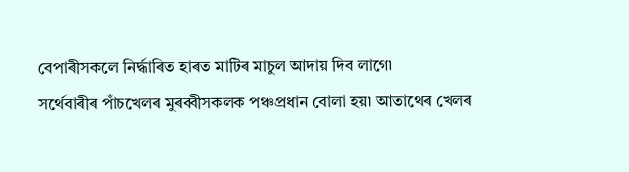বেপাৰীসকলে নিৰ্দ্ধাৰিত হাৰত মাটিৰ মাচুল আদায় দিব লাগে৷
সৰ্থেবাৰীৰ পাঁচখেলৰ মুৰব্বীসকলক পঞ্চপ্ৰধান বোলা হয়৷ আতাথেৰ খেলৰ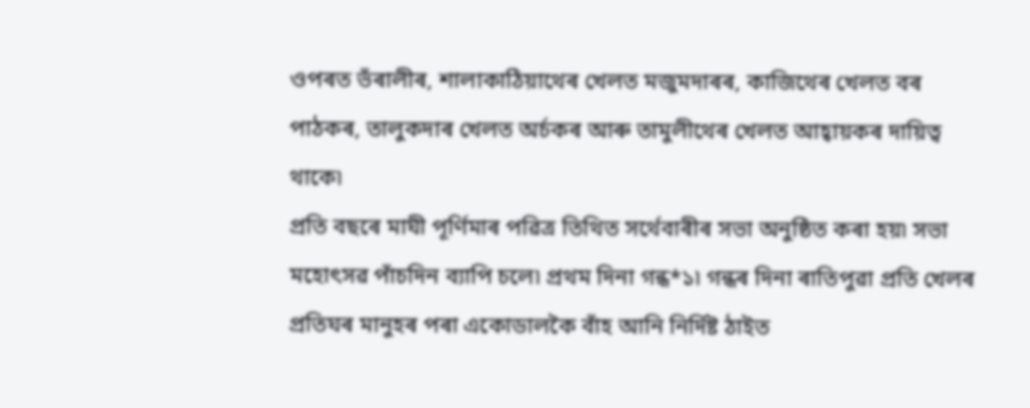ওপৰত ভঁৰালীৰ, শালাকাঠিয়াথেৰ খেলত মজুমদাৰৰ, কাজিথেৰ খেলত বৰ পাঠকৰ, তালুকদাৰ খেলত অৰ্চকৰ আৰু তামুলীথেৰ খেলত আহ্বায়কৰ দায়িত্ব থাকে৷
প্ৰতি বছৰে মাঘী পূৰ্ণিমাৰ পৱিত্ৰ তিথিত সৰ্থেবাৰীৰ সভা অনুষ্ঠিত কৰা হয়৷ সভা মহোৎসৱ পাঁচদিন ব্যাপি চলে৷ প্ৰথম দিনা গন্ধ*১৷ গন্ধৰ দিনা ৰাতিপুৱা প্ৰতি খেলৰ প্ৰতিঘৰ মানুহৰ পৰা একোডালকৈ বাঁহ আনি নিৰ্দিষ্ট ঠাইত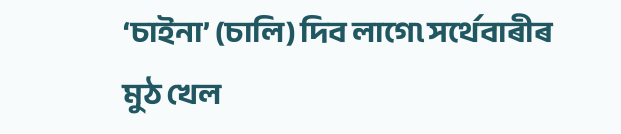‘চাইনা’ (চালি) দিব লাগে৷ সৰ্থেবাৰীৰ মুঠ খেল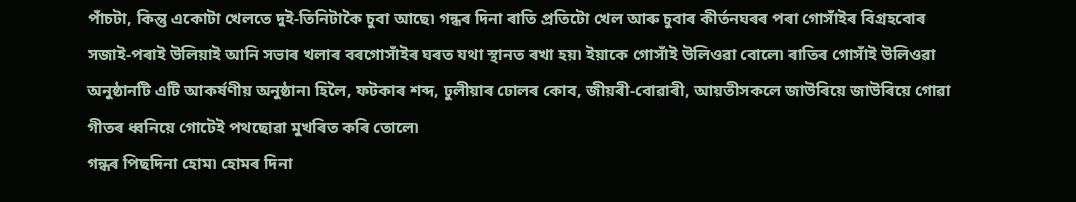পাঁচটা, কিন্তু একোটা খেলতে দুই-তিনিটাকৈ চুবা আছে৷ গন্ধৰ দিনা ৰাতি প্ৰতিটো খেল আৰু চুবাৰ কীৰ্তনঘৰৰ পৰা গোসাঁইৰ বিগ্ৰহবোৰ সজাই-পৰাই উলিয়াই আনি সভাৰ খলাৰ বৰগোসাঁইৰ ঘৰত যথা স্থানত ৰখা হয়৷ ইয়াকে গোসাঁই উলিওৱা বোলে৷ ৰাতিৰ গোসাঁই উলিওৱা অনুষ্ঠানটি এটি আকৰ্ষণীয় অনুষ্ঠান৷ হিলৈ, ফটকাৰ শব্দ, ঢুলীয়াৰ ঢোলৰ কোব, জীয়ৰী-বোৱাৰী, আয়তীসকলে জাউৰিয়ে জাউৰিয়ে গোৱা গীতৰ ধ্বনিয়ে গোটেই পথছোৱা মুখৰিত কৰি তোলে৷
গন্ধৰ পিছদিনা হোম৷ হোমৰ দিনা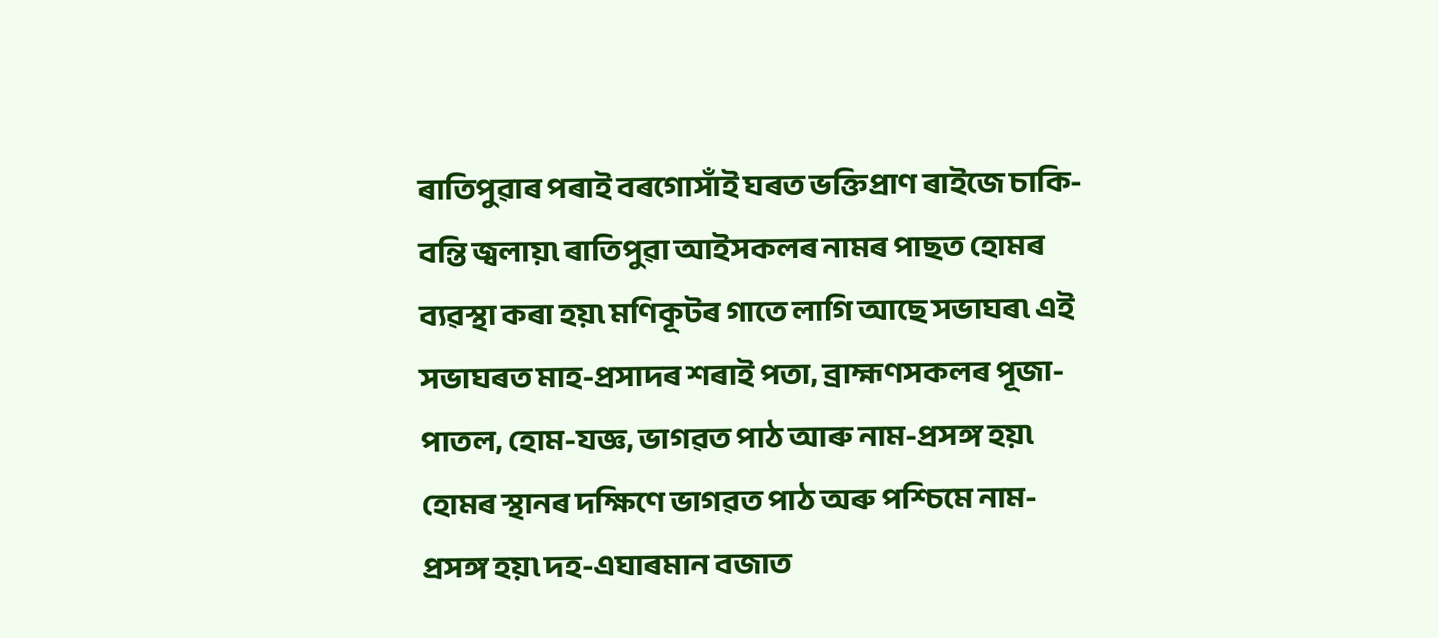ৰাতিপুৱাৰ পৰাই বৰগোসাঁই ঘৰত ভক্তিপ্ৰাণ ৰাইজে চাকি-বন্তি জ্বলায়৷ ৰাতিপুৱা আইসকলৰ নামৰ পাছত হোমৰ ব্যৱস্থা কৰা হয়৷ মণিকূটৰ গাতে লাগি আছে সভাঘৰ৷ এই সভাঘৰত মাহ-প্ৰসাদৰ শৰাই পতা, ব্ৰাহ্মণসকলৰ পূজা-পাতল, হোম-যজ্ঞ, ভাগৱত পাঠ আৰু নাম-প্ৰসঙ্গ হয়৷ হোমৰ স্থানৰ দক্ষিণে ভাগৱত পাঠ অৰু পশ্চিমে নাম-প্ৰসঙ্গ হয়৷ দহ-এঘাৰমান বজাত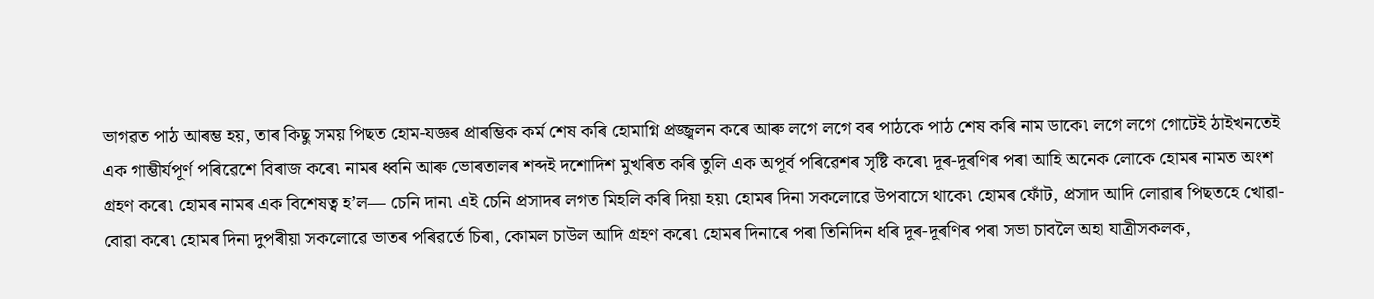ভাগৱত পাঠ আৰম্ভ হয়, তাৰ কিছু সময় পিছত হোম-যজ্ঞৰ প্ৰাৰম্ভিক কৰ্ম শেষ কৰি হোমাগ্নি প্ৰজ্জ্বলন কৰে আৰু লগে লগে বৰ পাঠকে পাঠ শেষ কৰি নাম ডাকে৷ লগে লগে গোটেই ঠাইখনতেই এক গাম্ভীৰ্যপূৰ্ণ পৰিৱেশে বিৰাজ কৰে৷ নামৰ ধ্বনি আৰু ভোৰতালৰ শব্দই দশোদিশ মুখৰিত কৰি তুলি এক অপূৰ্ব পৰিৱেশৰ সৃষ্টি কৰে৷ দূৰ-দূৰণিৰ পৰা আহি অনেক লোকে হোমৰ নামত অংশ গ্ৰহণ কৰে৷ হোমৰ নামৰ এক বিশেষত্ব হ’ল— চেনি দান৷ এই চেনি প্ৰসাদৰ লগত মিহলি কৰি দিয়া হয়৷ হোমৰ দিনা সকলোৱে উপবাসে থাকে৷ হোমৰ ফোঁট, প্ৰসাদ আদি লোৱাৰ পিছতহে খোৱা-বোৱা কৰে৷ হোমৰ দিনা দুপৰীয়া সকলোৱে ভাতৰ পৰিৱৰ্তে চিৰা, কোমল চাউল আদি গ্ৰহণ কৰে৷ হোমৰ দিনাৰে পৰা তিনিদিন ধৰি দূৰ-দূৰণিৰ পৰা সভা চাবলৈ অহা যাত্ৰীসকলক,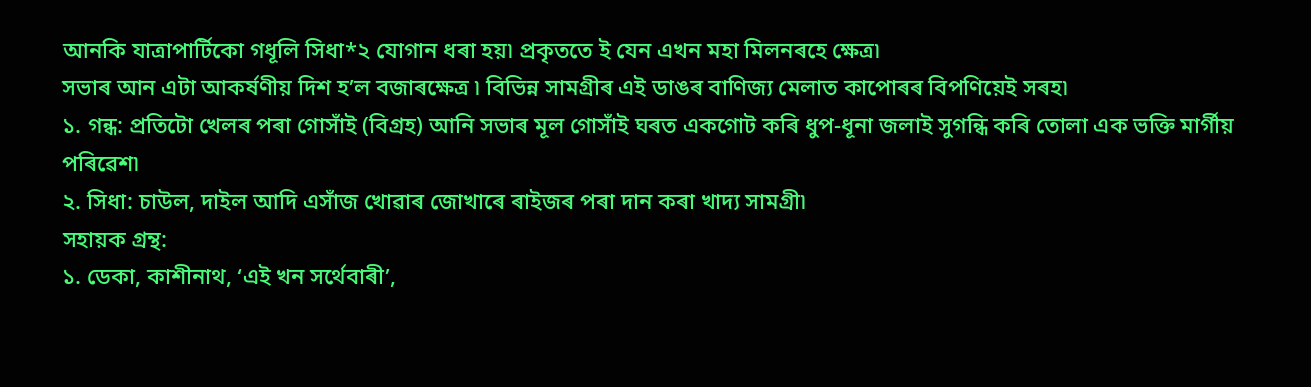আনকি যাত্ৰাপাৰ্টিকো গধূলি সিধা*২ যোগান ধৰা হয়৷ প্ৰকৃততে ই যেন এখন মহা মিলনৰহে ক্ষেত্ৰ৷
সভাৰ আন এটা আকৰ্ষণীয় দিশ হ’ল বজাৰক্ষেত্ৰ ৷ বিভিন্ন সামগ্ৰীৰ এই ডাঙৰ বাণিজ্য মেলাত কাপোৰৰ বিপণিয়েই সৰহ৷
১. গন্ধ: প্ৰতিটো খেলৰ পৰা গোসাঁই (বিগ্ৰহ) আনি সভাৰ মূল গোসাঁই ঘৰত একগোট কৰি ধুপ-ধূনা জলাই সুগন্ধি কৰি তোলা এক ভক্তি মাৰ্গীয় পৰিৱেশ৷
২. সিধা: চাউল, দাইল আদি এসাঁজ খোৱাৰ জোখাৰে ৰাইজৰ পৰা দান কৰা খাদ্য সামগ্ৰী৷
সহায়ক গ্ৰন্থ:
১. ডেকা, কাশীনাথ, ‘এই খন সৰ্থেবাৰী’,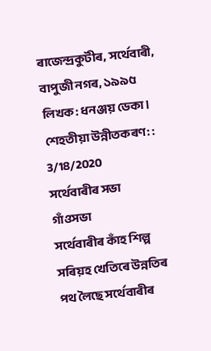ৰাজেন্দ্ৰকুটীৰ, সৰ্থেবাৰী, বাপুজী নগৰ, ১৯৯৫
লিখক: ধনঞ্জয় ডেকা।
শেহতীয়া উন্নীতকৰণ: : 3/18/2020
সৰ্থেবাৰীৰ সভা
গাঁওসভা
সৰ্থেবাৰীৰ কাঁহ শিল্প
সৰিয়হ খেতিৰে উন্নতিৰ পথ লৈছে সৰ্থেবাৰীৰ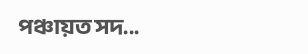পঞ্চায়ত সদ...